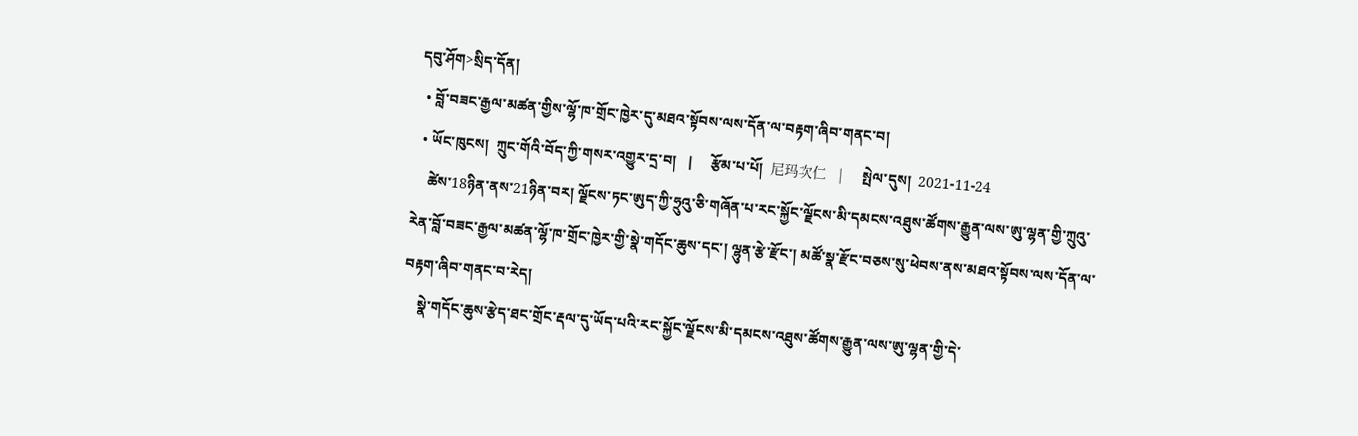དབུ་ཤོག>སྲིད་དོན།
  • བློ་བཟང་རྒྱལ་མཚན་གྱིས་ལྷོ་ཁ་གྲོང་ཁྱེར་དུ་མཐའ་སྟོབས་ལས་དོན་ལ་བརྟག་ཞིབ་གནང་བ།
  • ཡོང་ཁུངས།  ཀྲུང་གོའི་བོད་ཀྱི་གསར་འགྱུར་དྲ་བ།   |     རྩོམ་པ་པོ།  尼玛次仁   |     སྤེལ་དུས།  2021-11-24
    ཚེས་18ཉིན་ནས་21ཉིན་བར། ལྗོངས་ཏང་ཨུད་ཀྱི་ཧྲུའུ་ཅི་གཞོན་པ་རང་སྐྱོང་ལྗོངས་མི་དམངས་འཐུས་ཚོགས་རྒྱུན་ལས་ཨུ་ལྷན་གྱི་ཀྲུའུ་རེན་བློ་བཟང་རྒྱལ་མཚན་ལྷོ་ཁ་གྲོང་ཁྱེར་གྱི་སྣེ་གདོང་ཆུས་དང་། ལྷུན་རྩེ་རྫོང་། མཚོ་སྣ་རྫོང་བཅས་སུ་ཕེབས་ནས་མཐའ་སྟོབས་ལས་དོན་ལ་བརྟག་ཞིབ་གནང་བ་རེད།
    སྣེ་གདོང་ཆུས་རྩེད་ཐང་གྲོང་རྡལ་དུ་ཡོད་པའི་རང་སྐྱོང་ལྗོངས་མི་དམངས་འཐུས་ཚོགས་རྒྱུན་ལས་ཨུ་ལྷན་གྱི་དེ་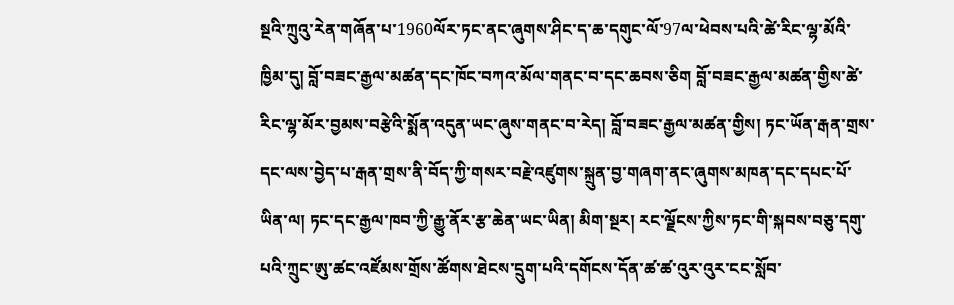སྔའི་ཀྲུའུ་རེན་གཞོན་པ་1960ལོར་ཏང་ནང་ཞུགས་ཤིང་ད་ཆ་དགུང་ལོ་97ལ་ཕེབས་པའི་ཚེ་རིང་ལྷ་མོའི་ཁྱིམ་དུ། བློ་བཟང་རྒྱལ་མཚན་དང་ཁོང་བཀའ་མོལ་གནང་བ་དང་ཆབས་ཅིག བློ་བཟང་རྒྱལ་མཚན་གྱིས་ཚེ་རིང་ལྷ་མོར་བྱམས་བརྩེའི་སྨོན་འདུན་ཡང་ཞུས་གནང་བ་རེད། བློ་བཟང་རྒྱལ་མཚན་གྱིས། ཏང་ཡོན་རྒན་གྲས་དང་ལས་བྱེད་པ་རྒན་གྲས་ནི་བོད་ཀྱི་གསར་བརྗེ་འཛུགས་སྐྲུན་བྱ་གཞག་ནང་ཞུགས་མཁན་དང་དཔང་པོ་ཡིན་ལ། ཏང་དང་རྒྱལ་ཁབ་ཀྱི་རྒྱུ་ནོར་རྩ་ཆེན་ཡང་ཡིན། མིག་སྔར། རང་ལྗོངས་ཀྱིས་ཏང་གི་སྐབས་བཅུ་དགུ་པའི་ཀྲུང་ཨུ་ཚང་འཛོམས་གྲོས་ཚོགས་ཐེངས་དྲུག་པའི་དགོངས་དོན་ཚ་ཚ་འུར་འུར་ངང་སློབ་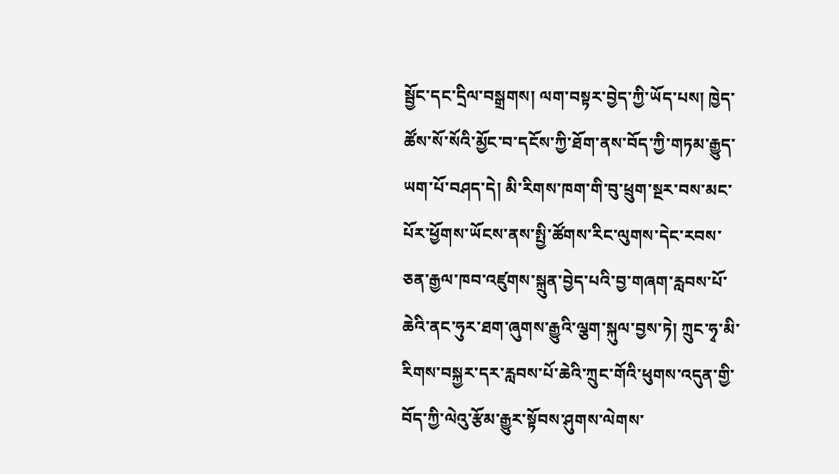སྦྱོང་དང་དྲིལ་བསྒྲགས། ལག་བསྟར་བྱེད་ཀྱི་ཡོད་པས། ཁྱེད་ཚོས་སོ་སོའི་མྱོང་བ་དངོས་ཀྱི་ཐོག་ནས་བོད་ཀྱི་གཏམ་རྒྱུད་ཡག་པོ་བཤད་དེ། མི་རིགས་ཁག་གི་བུ་ཕྲུག་སྔར་བས་མང་པོར་ཕྱོགས་ཡོངས་ནས་སྤྱི་ཚོགས་རིང་ལུགས་དེང་རབས་ཅན་རྒྱལ་ཁབ་འཛུགས་སྐྲུན་བྱེད་པའི་བྱ་གཞག་རླབས་པོ་ཆེའི་ནང་ཧུར་ཐག་ཞུགས་རྒྱུའི་ལྕག་སྐུལ་བྱས་ཏེ། ཀྲུང་ཧྭ་མི་རིགས་བསྐྱར་དར་རླབས་པོ་ཆེའི་ཀྲུང་གོའི་ཕུགས་འདུན་གྱི་བོད་ཀྱི་ལེའུ་རྩོམ་རྒྱུར་སྟོབས་ཤུགས་ལེགས་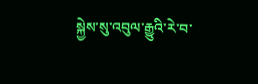སྐྱེས་སུ་འབུལ་རྒྱུའི་རེ་བ་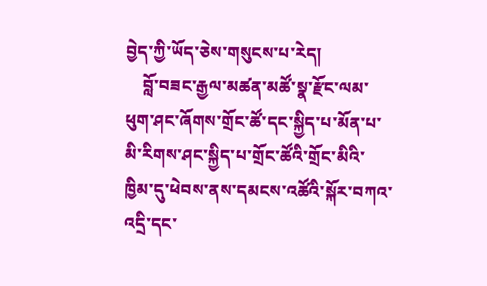བྱེད་ཀྱི་ཡོད་ཅེས་གསུངས་པ་རེད།
    བློ་བཟང་རྒྱལ་མཚན་མཚོ་སྣ་རྫོང་ལམ་ཕུག་ཤང་ཞོགས་གྲོང་ཚོ་དང་སྐྱིད་པ་མོན་པ་མི་རིགས་ཤང་སྐྱིད་པ་གྲོང་ཚོའི་གྲོང་མིའི་ཁྱིམ་དུ་ཕེབས་ནས་དམངས་འཚོའི་སྐོར་བཀའ་འདྲི་དང་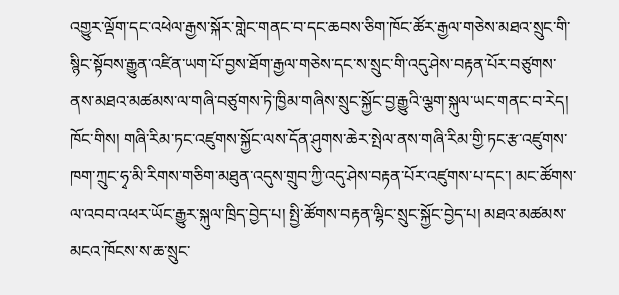འགྱུར་ལྡོག་དང་འཕེལ་རྒྱས་སྐོར་གླེང་གནང་བ་དང་ཆབས་ཅིག་ཁོང་ཚོར་རྒྱལ་གཅེས་མཐའ་སྲུང་གི་སྙིང་སྟོབས་རྒྱུན་འཛིན་ཡག་པོ་བྱས་ཐོག་རྒྱལ་གཅེས་དང་ས་སྲུང་གི་འདུ་ཤེས་བརྟན་པོར་བཙུགས་ནས་མཐའ་མཚམས་ལ་གཞི་བཙུགས་ཏེ་ཁྱིམ་གཞིས་སྲུང་སྐྱོང་བྱ་རྒྱུའི་ལྕག་སྐུལ་ཡང་གནང་བ་རེད། ཁོང་གིས། གཞི་རིམ་ཏང་འཛུགས་སྐྱོང་ལས་དོན་ཤུགས་ཆེར་སྤེལ་ནས་གཞི་རིམ་གྱི་ཏང་རྩ་འཛུགས་ཁག་ཀྲུང་ཧྭ་མི་རིགས་གཅིག་མཐུན་འདུས་གྲུབ་ཀྱི་འདུ་ཤེས་བརྟན་པོར་འཛུགས་པ་དང་། མང་ཚོགས་ལ་འབབ་འཕར་ཡོང་རྒྱུར་སྐུལ་ཁྲིད་བྱེད་པ། སྤྱི་ཚོགས་བརྟན་ལྷིང་སྲུང་སྐྱོང་བྱེད་པ། མཐའ་མཚམས་མངའ་ཁོངས་ས་ཆ་སྲུང་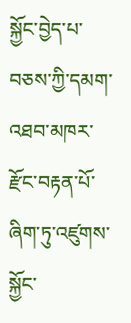སྐྱོང་བྱེད་པ་བཅས་ཀྱི་དམག་འཐབ་མཁར་རྫོང་བརྟན་པོ་ཞིག་ཏུ་འཛུགས་སྐྱོང་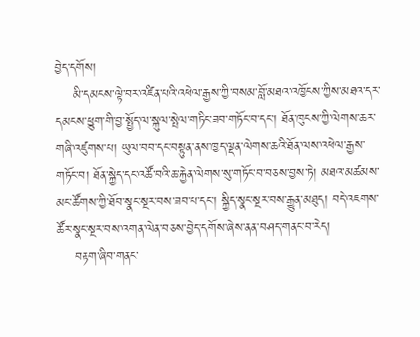བྱེད་དགོས།
    མི་དམངས་ལྟེ་བར་འཛིན་པའི་འཕེལ་རྒྱས་ཀྱི་བསམ་བློ་མཐའ་འཁྱོངས་ཀྱིས་མཐའ་དར་དམངས་ཕྱུག་གི་བྱ་སྤྱོད་ལ་སྐུལ་སྤེལ་གཏིང་ཟབ་གཏོང་བ་དང་། ཐོན་ཁུངས་ཀྱི་ལེགས་ཆར་གཞི་འཛུགས་པ། ཡུལ་བབ་དང་བསྟུན་ནས་ཁྱད་ལྡན་ལེགས་ཆའི་ཐོན་ལས་འཕེལ་རྒྱས་གཏོང་བ། ཐོན་སྐྱེད་དང་འཚོ་བའི་ཆ་རྐྱེན་ལེགས་སུ་གཏོང་བ་བཅས་བྱས་ཏེ། མཐའ་མཚམས་མང་ཚོགས་ཀྱི་ཐོབ་སྣང་སྔར་བས་ཟབ་པ་དང་། སྐྱིད་སྣང་སྔར་བས་རྒྱུན་མཐུད། བདེ་འཇགས་ཚོར་སྣང་སྔར་བས་འགན་ལེན་བཅས་བྱེད་དགོས་ཞེས་ནན་བཤད་གནང་བ་རེད།
    བརྟག་ཞིབ་གནང་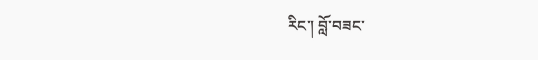རིང་། བློ་བཟང་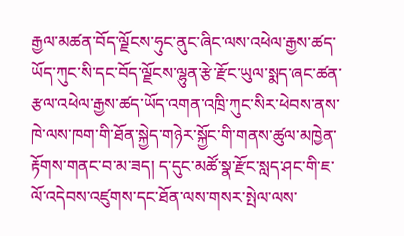རྒྱལ་མཚན་བོད་ལྗོངས་ཧུང་ནུང་ཞིང་ལས་འཕེལ་རྒྱས་ཚད་ཡོད་ཀུང་སི་དང་བོད་ལྗོངས་ལྷུན་རྩེ་རྫོང་ཡུལ་སྨད་ཞང་ཚན་རྩལ་འཕེལ་རྒྱས་ཚད་ཡོད་འགན་འཁྲི་ཀུང་སིར་ཕེབས་ནས་ཁེ་ལས་ཁག་གི་ཐོན་སྐྱེད་གཉེར་སྐྱོང་གི་གནས་ཚུལ་མཁྱེན་རྟོགས་གནང་བ་མ་ཟད། ད་དུང་མཚོ་སྣ་རྫོང་སླད་ཤང་གི་ཇ་ལོ་འདེབས་འཛུགས་དང་ཐོན་ལས་གསར་སྤེལ་ལས་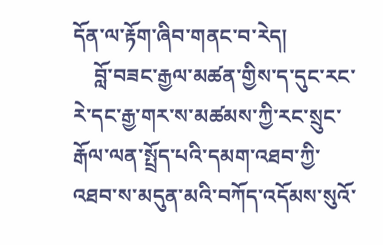དོན་ལ་རྟོག་ཞིབ་གནང་བ་རེད།
    བློ་བཟང་རྒྱལ་མཚན་གྱིས་ད་དུང་རང་རེ་དང་རྒྱ་གར་ས་མཚམས་ཀྱི་རང་སྲུང་རྒོལ་ལན་སྤྲོད་པའི་དམག་འཐབ་ཀྱི་འཐབ་ས་མདུན་མའི་བཀོད་འདོམས་སུའོ་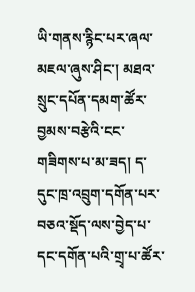ཡི་གནས་རྙིང་པར་ཞལ་མཇལ་ཞུས་ཤིང་། མཐའ་སྲུང་དཔོན་དམག་ཚོར་བྱམས་བརྩེའི་ངང་གཟིགས་པ་མ་ཟད། ད་དུང་ཁྲ་འབྲུག་དགོན་པར་བཅའ་སྡོད་ལས་བྱེད་པ་དང་དགོན་པའི་གྲྭ་པ་ཚོར་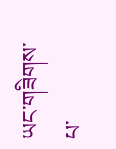ཡང་གཟིགས་པ་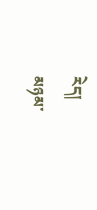རེད།
མཉམ་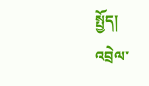སྤྱོད།
འབྲེལ་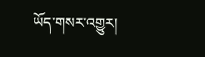ཡོད་གསར་འགྱུར།